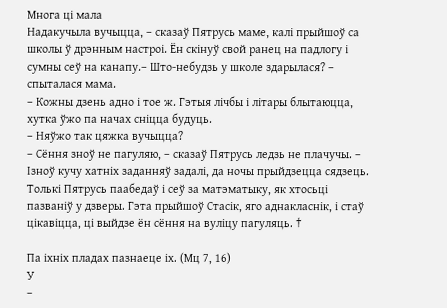Многа ці мала
Надакучыла вучыцца, – сказаў Пятрусь маме, калі прыйшоў са школы ў дрэнным настроі. Ён скінуў свой ранец на падлогу і сумны сеў на канапу.– Што-небудзь у школе здарылася? – спыталася мама.
– Кожны дзень адно і тое ж. Гэтыя лічбы і літары блытаюцца, хутка ўжо па начах сніцца будуць.
– Няўжо так цяжка вучыцца?
– Сёння зноў не пагуляю, – сказаў Пятрусь ледзь не плачучы. – Ізноў кучу хатніх заданняў задалі, да ночы прыйдзецца сядзець.
Толькі Пятрусь паабедаў і сеў за матэматыку, як хтосьці пазваніў у дзверы. Гэта прыйшоў Стасік, яго аднакласнік, і стаў цікавіцца, ці выйдзе ён сёння на вуліцу пагуляць. †

Па іхніх пладах пазнаеце іх. (Мц 7, 16)
У
–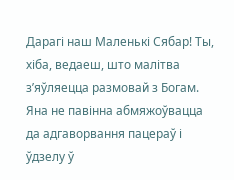Дарагі наш Маленькі Сябар! Ты, хіба, ведаеш, што малітва з’яўляецца размовай з Богам. Яна не павінна абмяжоўвацца да адгаворвання пацераў і ўдзелу ў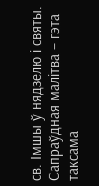св. Імшы ў нядзелю і святы. Сапраўдная малітва – гэта таксама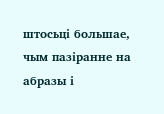штосьці большае, чым пазіранне на абразы і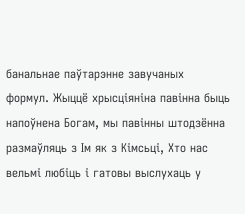банальнае паўтарэнне завучаных формул. Жыццё хрысціяніна павінна быць напоўнена Богам, мы павінны штодзённа размаўляць з Ім як з Кімсьці, Хто нас вельмі любіць і гатовы выслухаць у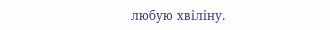любую хвіліну.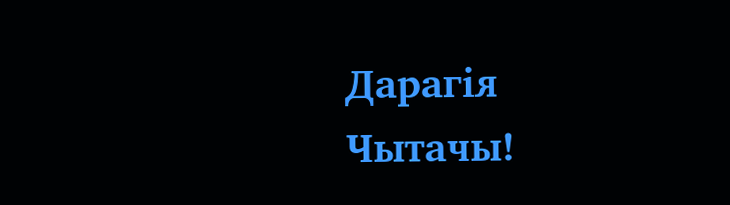Дарагія Чытачы!